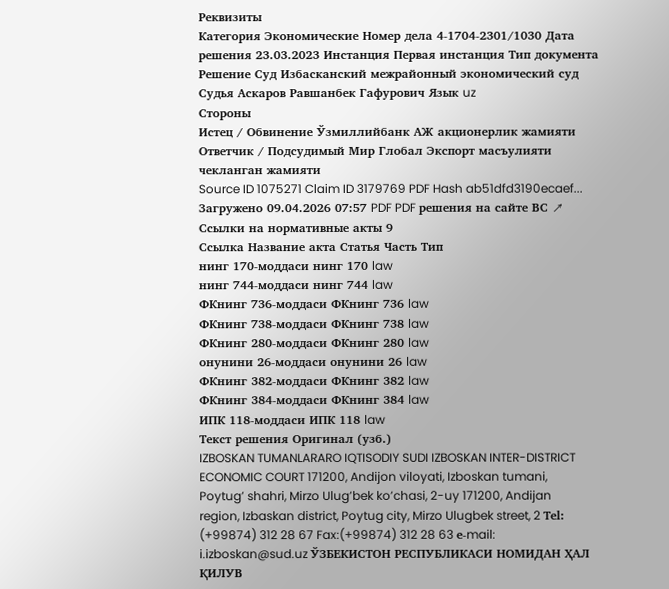Реквизиты
Категория Экономические Номер дела 4-1704-2301/1030 Дата решения 23.03.2023 Инстанция Первая инстанция Тип документа Решение Суд Избасканский межрайонный экономический суд Судья Аскаров Равшанбек Гафурович Язык uz
Стороны
Истец / Обвинение Ўзмиллийбанк АЖ акционерлик жамияти Ответчик / Подсудимый Мир Глобал Экспорт масъулияти чекланган жамияти
Source ID 1075271 Claim ID 3179769 PDF Hash ab51dfd3190ecaef... Загружено 09.04.2026 07:57 PDF PDF решения на сайте ВС ↗
Ссылки на нормативные акты 9
Ссылка Название акта Статья Часть Тип
нинг 170-моддаси нинг 170 law
нинг 744-моддаси нинг 744 law
ФКнинг 736-моддаси ФКнинг 736 law
ФКнинг 738-моддаси ФКнинг 738 law
ФКнинг 280-моддаси ФКнинг 280 law
онунини 26-моддаси онунини 26 law
ФКнинг 382-моддаси ФКнинг 382 law
ФКнинг 384-моддаси ФКнинг 384 law
ИПК 118-моддаси ИПК 118 law
Текст решения Оригинал (узб.)
IZBOSKAN TUMANLARARO IQTISODIY SUDI IZBOSKAN INTER-DISTRICT ECONOMIC COURT 171200, Andijon viloyati, Izboskan tumani, Poytug’ shahri, Mirzo Ulug’bek ko’chasi, 2-uy 171200, Andijan region, Izbaskan district, Poytug city, Mirzo Ulugbek street, 2 Тel: (+99874) 312 28 67 Fax:(+99874) 312 28 63 е-mail: i.izboskan@sud.uz ЎЗБЕКИСТОН РЕСПУБЛИКАСИ НОМИДАН ҲАЛ ҚИЛУВ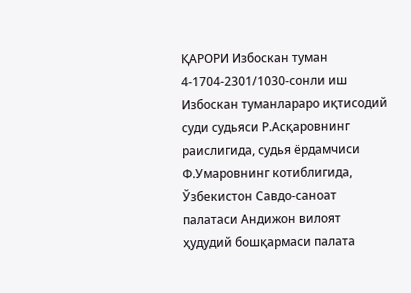ҚАРОРИ Избоскан туман 4-1704-2301/1030-сонли иш Избоскан туманлараро иқтисодий суди судьяси Р.Асқаровнинг раислигида, судья ёрдамчиси Ф.Умаровнинг котиблигида, Ўзбекистон Савдо-саноат палатаси Андижон вилоят ҳудудий бошқармаси палата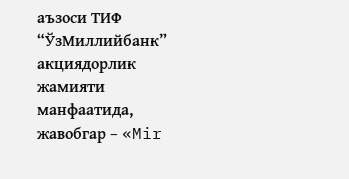аъзоси ТИФ “ЎзМиллийбанк” акциядорлик жамияти манфаатида, жавобгар – «Mir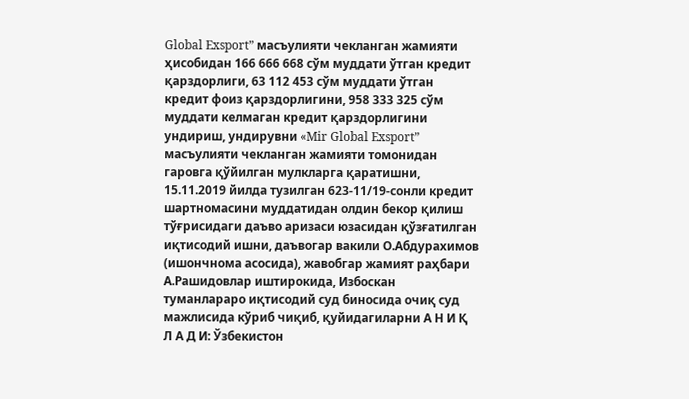Global Exsport” масъулияти чекланган жамияти ҳисобидан 166 666 668 сўм муддати ўтган кредит қарздорлиги, 63 112 453 сўм муддати ўтган кредит фоиз қарздорлигини, 958 333 325 сўм муддати келмаган кредит қарздорлигини ундириш, ундирувни «Mir Global Exsport” масъулияти чекланган жамияти томонидан гаровга қўйилган мулкларга қаратишни, 15.11.2019 йилда тузилган 623-11/19-сонли кредит шартномасини муддатидан олдин бекор қилиш тўғрисидаги даъво аризаси юзасидан қўзғатилган иқтисодий ишни, даъвогар вакили О.Абдурахимов (ишончнома асосида), жавобгар жамият раҳбари А.Рашидовлар иштирокида, Избоскан туманлараро иқтисодий суд биносида очиқ суд мажлисида кўриб чиқиб, қуйидагиларни А Н И Қ Л А Д И: Ўзбекистон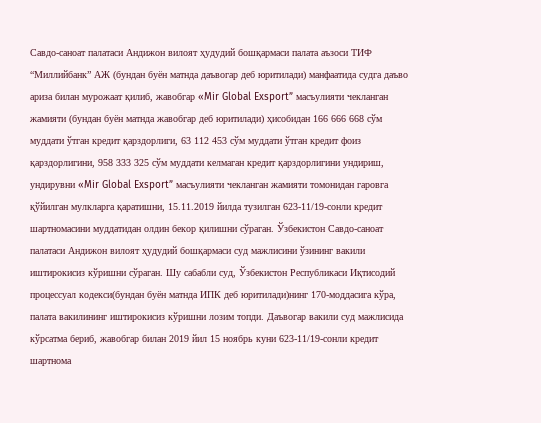Савдо-саноат палатаси Андижон вилоят ҳудудий бошқармаси палата аъзоси ТИФ “Миллийбанк” АЖ (бундан буён матнда даъвогар деб юритилади) манфаатида судга даъво ариза билан мурожаат қилиб, жавобгар «Mir Global Exsport” масъулияти чекланган жамияти (бундан буён матнда жавобгар деб юритилади) ҳисобидан 166 666 668 сўм муддати ўтган кредит қарздорлиги, 63 112 453 сўм муддати ўтган кредит фоиз қарздорлигини, 958 333 325 сўм муддати келмаган кредит қарздорлигини ундириш, ундирувни «Mir Global Exsport” масъулияти чекланган жамияти томонидан гаровга қўйилган мулкларга қаратишни, 15.11.2019 йилда тузилган 623-11/19-сонли кредит шартномасини муддатидан олдин бекор қилишни сўраган. Ўзбекистон Савдо-саноат палатаси Андижон вилоят ҳудудий бошқармаси суд мажлисини ўзининг вакили иштирокисиз кўришни сўраган. Шу сабабли суд, Ўзбекистон Республикаси Иқтисодий процессуал кодекси(бундан буён матнда ИПК деб юритилади)нинг 170-моддасига кўра, палата вакилининг иштирокисиз кўришни лозим топди. Даъвогар вакили суд мажлисида кўрсатма бериб, жавобгар билан 2019 йил 15 ноябрь куни 623-11/19-сонли кредит шартнома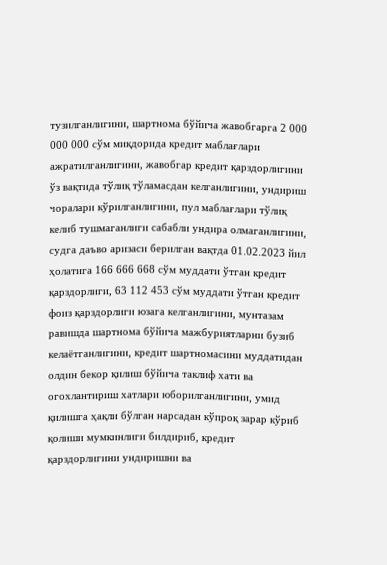тузилганлигини, шартнома бўйича жавобгарга 2 000 000 000 сўм миқдорида кредит маблағлари ажратилганлигини, жавобгар кредит қарздорлигини ўз вақтида тўлиқ тўламасдан келганлигини, ундириш чоралари кўрилганлигини, пул маблағлари тўлиқ келиб тушмаганлиги сабабли ундира олмаганлигини, судга даъво аризаси берилган вақтда 01.02.2023 йил ҳолатига 166 666 668 сўм муддати ўтган кредит қарздорлиги, 63 112 453 сўм муддати ўтган кредит фоиз қарздорлиги юзага келганлигини, мунтазам равишда шартнома бўйича мажбуриятларни бузиб келаётганлигини, кредит шартномасини муддатидан олдин бекор қилиш бўйича таклиф хати ва огохлантириш хатлари юборилганлигини, умид қилишга ҳақли бўлган нарсадан кўпроқ зарар кўриб қолиши мумкинлиги билдириб, кредит қарздорлигини ундиришни ва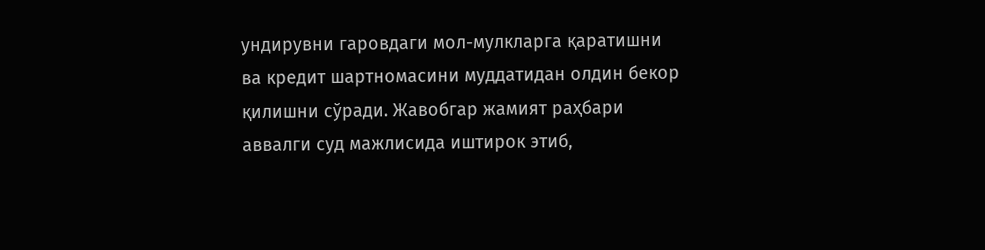ундирувни гаровдаги мол-мулкларга қаратишни ва кредит шартномасини муддатидан олдин бекор қилишни сўради. Жавобгар жамият раҳбари аввалги суд мажлисида иштирок этиб,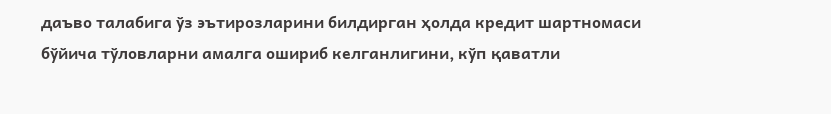даъво талабига ўз эътирозларини билдирган ҳолда кредит шартномаси бўйича тўловларни амалга ошириб келганлигини, кўп қаватли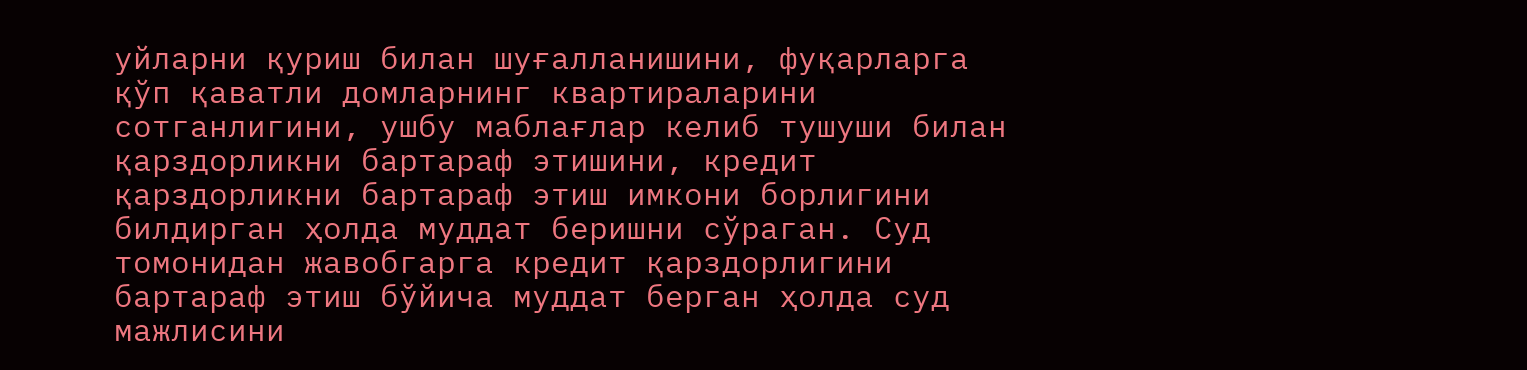уйларни қуриш билан шуғалланишини, фуқарларга қўп қаватли домларнинг квартираларини сотганлигини, ушбу маблағлар келиб тушуши билан қарздорликни бартараф этишини, кредит қарздорликни бартараф этиш имкони борлигини билдирган ҳолда муддат беришни сўраган. Суд томонидан жавобгарга кредит қарздорлигини бартараф этиш бўйича муддат берган ҳолда суд мажлисини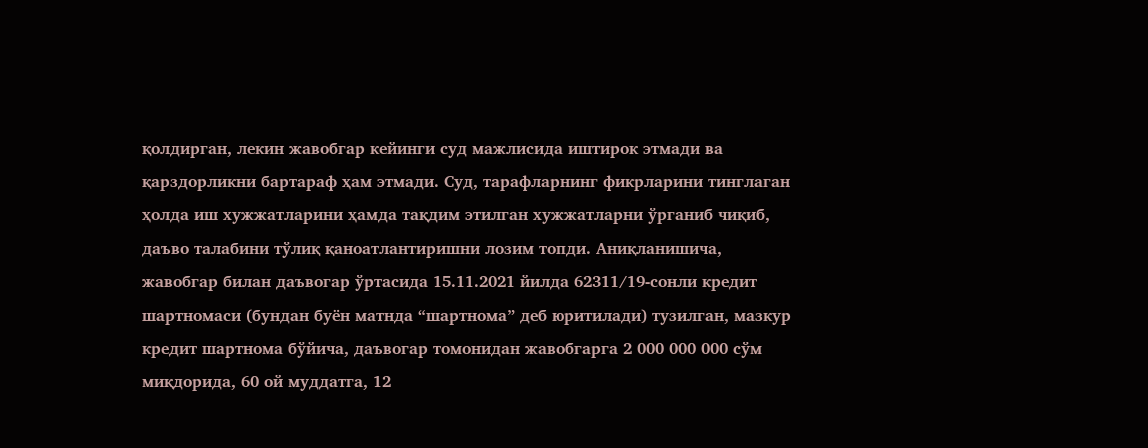қолдирган, лекин жавобгар кейинги суд мажлисида иштирок этмади ва қарздорликни бартараф ҳам этмади. Суд, тарафларнинг фикрларини тинглаган ҳолда иш хужжатларини ҳамда тақдим этилган хужжатларни ўрганиб чиқиб, даъво талабини тўлиқ қаноатлантиришни лозим топди. Аниқланишича, жавобгар билан даъвогар ўртасида 15.11.2021 йилда 62311/19-сонли кредит шартномаси (бундан буён матнда “шартнома” деб юритилади) тузилган, мазкур кредит шартнома бўйича, даъвогар томонидан жавобгарга 2 000 000 000 сўм миқдорида, 60 ой муддатга, 12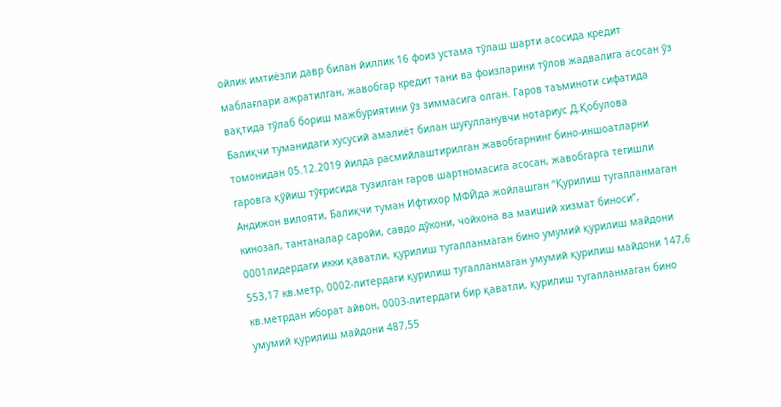ойлик имтиёзли давр билан йиллик 16 фоиз устама тўлаш шарти асосида кредит маблағлари ажратилган, жавобгар кредит тани ва фоизларини тўлов жадвалига асосан ўз вақтида тўлаб бориш мажбуриятини ўз зиммасига олган. Гаров таъминоти сифатида Балиқчи туманидаги хусусий амалиёт билан шуғулланувчи нотариус Д.Қобулова томонидан 05.12.2019 йилда расмийлаштирилган жавобгарнинг бино-иншоатларни гаровга қўйиш тўғрисида тузилган гаров шартномасига асосан, жавобгарга тегишли Андижон вилояти, Балиқчи туман Ифтихор МФЙда жойлашган “Қурилиш тугалланмаган кинозал, тантаналар саройи, савдо дўкони, чойхона ва маиший хизмат биноси”, 0001лидердаги икки қаватли, қурилиш тугалланмаган бино умумий қурилиш майдони 553,17 кв.метр, 0002-литердаги қурилиш тугалланмаган умумий қурилиш майдони 147,6 кв.метрдан иборат айвон, 0003-литердаги бир қаватли, қурилиш тугалланмаган бино умумий қурилиш майдони 487,55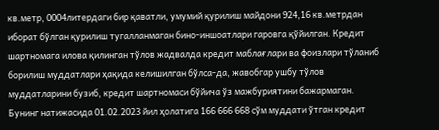кв.метр, 0004литердаги бир қаватли, умумий қурилиш майдони 924,16 кв.метрдан иборат бўлган қурилиш тугалланмаган бино-иншоатлари гаровга қўйилган. Кредит шартномага илова қилинган тўлов жадвалда кредит маблағлари ва фоизлари тўланиб борилиш муддатлари ҳақида келишилган бўлса-да, жавобгар ушбу тўлов муддатларини бузиб, кредит шартномаси бўйича ўз мажбуриятини бажармаган. Бунинг натижасида 01.02.2023 йил ҳолатига 166 666 668 сўм муддати ўтган кредит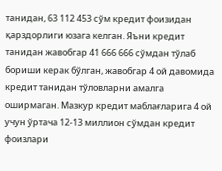танидан, 63 112 453 сўм кредит фоизидан қарздорлиги юзага келган. Яъни кредит танидан жавобгар 41 666 666 сўмдан тўлаб бориши керак бўлган, жавобгар 4 ой давомида кредит танидан тўловларни амалга оширмаган. Мазкур кредит маблағларига 4 ой учун ўртача 12-13 миллион сўмдан кредит фоизлари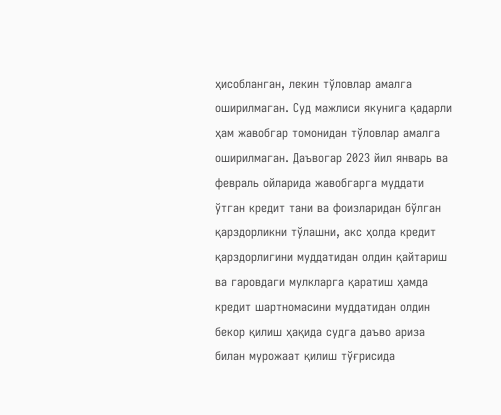ҳисобланган, лекин тўловлар амалга оширилмаган. Суд мажлиси якунига қадарли ҳам жавобгар томонидан тўловлар амалга оширилмаган. Даъвогар 2023 йил январь ва февраль ойларида жавобгарга муддати ўтган кредит тани ва фоизларидан бўлган қарздорликни тўлашни, акс ҳолда кредит қарздорлигини муддатидан олдин қайтариш ва гаровдаги мулкларга қаратиш ҳамда кредит шартномасини муддатидан олдин бекор қилиш ҳақида судга даъво ариза билан мурожаат қилиш тўғрисида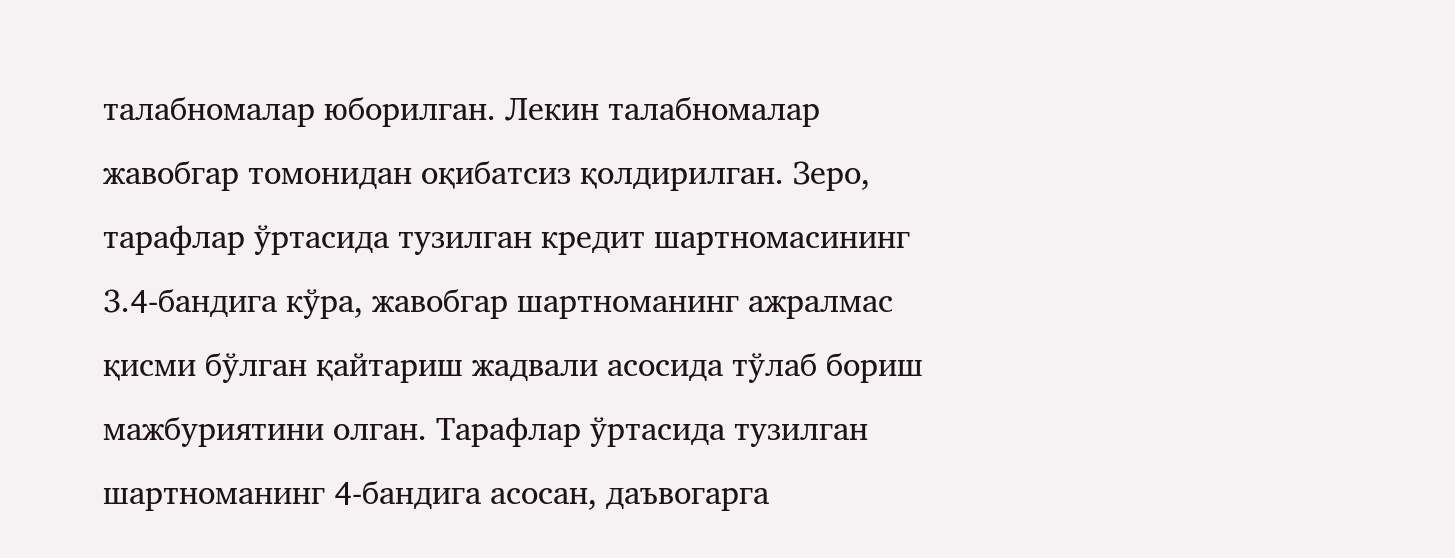талабномалар юборилган. Лекин талабномалар жавобгар томонидан оқибатсиз қолдирилган. Зеро, тарафлар ўртасида тузилган кредит шартномасининг 3.4-бандига кўра, жавобгар шартноманинг ажралмас қисми бўлган қайтариш жадвали асосида тўлаб бориш мажбуриятини олган. Тарафлар ўртасида тузилган шартноманинг 4-бандига асосан, даъвогарга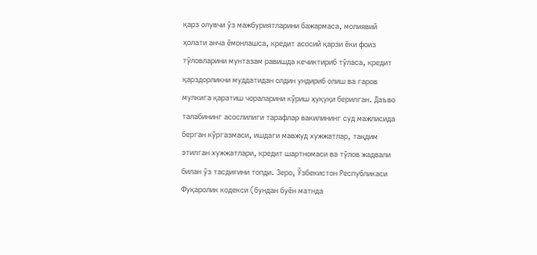қарз олувчи ўз мажбуриятларини бажармаса, молиявий ҳолати анча ёмонлашса, кредит асосий қарзи ёки фоиз тўловларини мунтазам равишда кечиктириб тўласа, кредит қарздорликни муддатидан олдин ундириб олиш ва гаров мулкига қаратиш чораларини кўриш ҳуқуқи берилган. Даъво талабининг асослилиги тарафлар вакилининг суд мажлисида берган кўргазмаси, ишдаги мавжуд хужжатлар, тақдим этилган хужжатлари, кредит шартномаси ва тўлов жадвали билан ўз тасдиғини топди. Зеро, Ўзбекистон Республикаси Фуқаролик кодекси (бундан буён матнда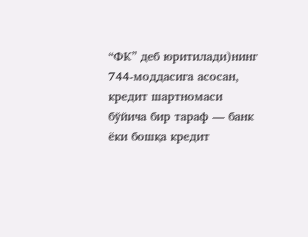“ФК” деб юритилади)нинг 744-моддасига асосан, кредит шартномаси бўйича бир тараф — банк ёки бошқа кредит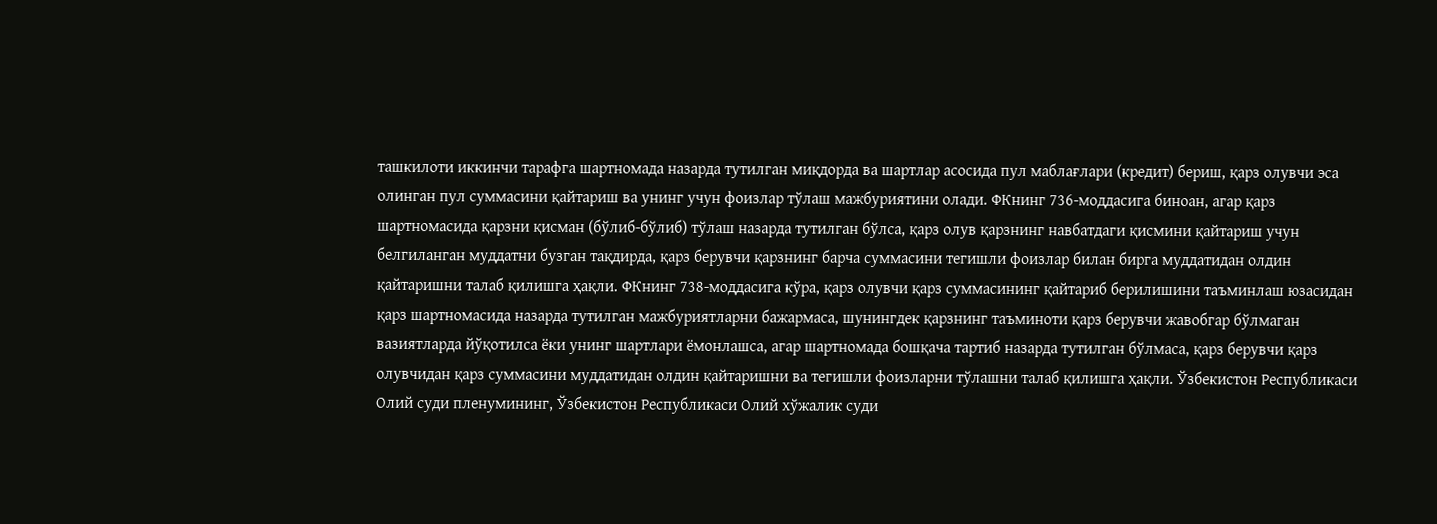ташкилоти иккинчи тарафга шартномада назарда тутилган миқдорда ва шартлар асосида пул маблағлари (кредит) бериш, қарз олувчи эса олинган пул суммасини қайтариш ва унинг учун фоизлар тўлаш мажбуриятини олади. ФКнинг 736-моддасига биноан, агар қарз шартномасида қарзни қисман (бўлиб-бўлиб) тўлаш назарда тутилган бўлса, қарз олув қарзнинг навбатдаги қисмини қайтариш учун белгиланган муддатни бузган тақдирда, қарз берувчи қарзнинг барча суммасини тегишли фоизлар билан бирга муддатидан олдин қайтаришни талаб қилишга ҳақли. ФКнинг 738-моддасига кўра, қарз олувчи қарз суммасининг қайтариб берилишини таъминлаш юзасидан қарз шартномасида назарда тутилган мажбуриятларни бажармаса, шунингдек қарзнинг таъминоти қарз берувчи жавобгар бўлмаган вазиятларда йўқотилса ёки унинг шартлари ёмонлашса, агар шартномада бошқача тартиб назарда тутилган бўлмаса, қарз берувчи қарз олувчидан қарз суммасини муддатидан олдин қайтаришни ва тегишли фоизларни тўлашни талаб қилишга ҳақли. Ўзбекистон Республикаси Олий суди пленумининг, Ўзбекистон Республикаси Олий хўжалик суди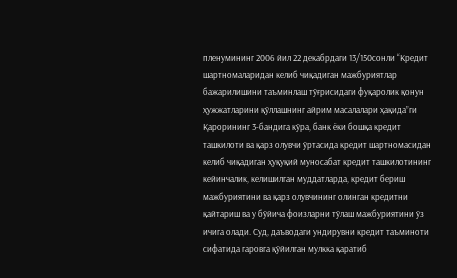пленумининг 2006 йил 22 декабрдаги 13/150сонли “Кредит шартномаларидан келиб чиқадиган мажбуриятлар бажарилишини таъминлаш тўғрисидаги фуқаролик қонун ҳужжатларини қўллашнинг айрим масалалари ҳақида”ги Қарорининг 3-бандига кўра, банк ёки бошқа кредит ташкилоти ва қарз олувчи ўртасида кредит шартномасидан келиб чиқадиган ҳуқуқий муносабат кредит ташкилотининг кейинчалик, келишилган муддатларда, кредит бериш мажбуриятини ва қарз олувчининг олинган кредитни қайтариш ва у бўйича фоизларни тўлаш мажбуриятини ўз ичига олади. Суд, даъводаги ундирувни кредит таъминоти сифатида гаровга қўйилган мулкка қаратиб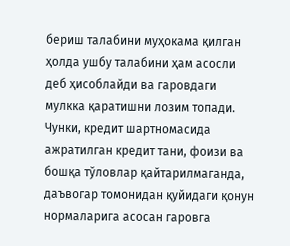бериш талабини муҳокама қилган ҳолда ушбу талабини ҳам асосли деб ҳисоблайди ва гаровдаги мулкка қаратишни лозим топади. Чунки, кредит шартномасида ажратилган кредит тани, фоизи ва бошқа тўловлар қайтарилмаганда, даъвогар томонидан қуйидаги қонун нормаларига асосан гаровга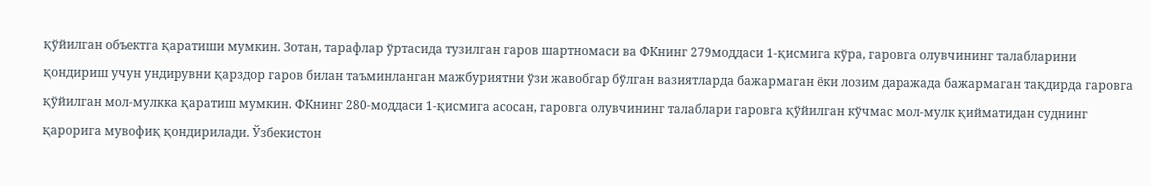қўйилган объектга қаратиши мумкин. Зотан, тарафлар ўртасида тузилган гаров шартномаси ва ФКнинг 279моддаси 1-қисмига кўра, гаровга олувчининг талабларини қондириш учун ундиpувни қарздор гаров билан таъминланган мажбуриятни ўзи жавобгаp бўлган вазиятларда бажармаган ёки лозим даpажада бажармаган тақдирда гаровга қўйилган мол-мулкка қаратиш мумкин. ФКнинг 280-моддаси 1-қисмига асосан, гаровга олувчининг талаблари гаровга қўйилган кўчмас мол-мулк қийматидан суднинг қарорига мувофиқ қондирилади. Ўзбекистон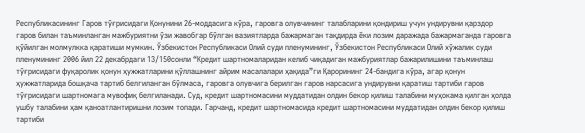Республикасининг Гаров тўғрисидаги Қонунини 26-моддасига кўра, гаровга олувчининг талабларини қондириш учун ундирувни қарздор гаров билан таъминланган мажбуриятни ўзи жавобгар бўлган вазиятларда бажармаган тақдирда ёки лозим даражада бажармаганда гаровга қўйилган молмулкка қаратиши мумкин. Ўзбекистон Республикаси Олий суди пленумининг, Ўзбекистон Республикаси Олий хўжалик суди пленумининг 2006 йил 22 декабрдаги 13/150сонли “Кредит шартномаларидан келиб чиқадиган мажбуриятлар бажарилишини таъминлаш тўғрисидаги фуқаролик қонун ҳужжатларини қўллашнинг айрим масалалари ҳақида”ги Қарорининг 24-бандига кўра, агар қонун ҳужжатларида бошқача тартиб белгиланган бўлмаса, гаровга олувчига берилган гаров нарсасига ундирувни қаратиш тартиби гаров тўғрисидаги шартномага мувофиқ белгиланади. Суд, кредит шартномасини муддатидан олдин бекор қилиш талабини муҳокама қилган ҳолда ушбу талабини ҳам қаноатлантиришни лозим топади. Гарчанд, кредит шартномасида кредит шартномасини муддатидан олдин бекор қилиш тартиби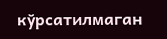кўрсатилмаган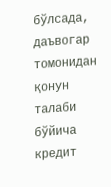бўлсада, даъвогар томонидан қонун талаби бўйича кредит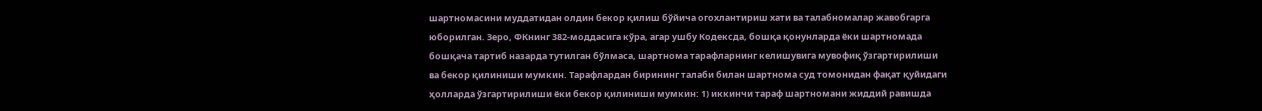шартномасини муддатидан олдин бекор қилиш бўйича огохлантириш хати ва талабномалар жавобгарга юборилган. Зеро, ФКнинг 382-моддасига кўра, агар ушбу Кодексда, бошқа қонунларда ёки шартномада бошқача тартиб назарда тутилган бўлмаса, шартнома тарафларнинг келишувига мувофиқ ўзгартирилиши ва бекор қилиниши мумкин. Тарафлардан бирининг талаби билан шартнома суд томонидан фақат қуйидаги ҳолларда ўзгартирилиши ёки бекор қилиниши мумкин: 1) иккинчи тараф шартномани жиддий равишда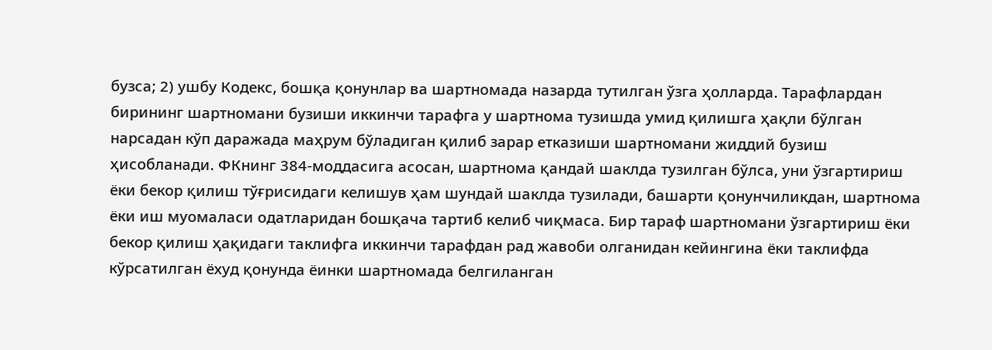бузса; 2) ушбу Кодекс, бошқа қонунлар ва шартномада назарда тутилган ўзга ҳолларда. Тарафлардан бирининг шартномани бузиши иккинчи тарафга у шартнома тузишда умид қилишга ҳақли бўлган нарсадан кўп даражада маҳрум бўладиган қилиб зарар етказиши шартномани жиддий бузиш ҳисобланади. ФКнинг 384-моддасига асосан, шартнома қандай шаклда тузилган бўлса, уни ўзгартириш ёки бекор қилиш тўғрисидаги келишув ҳам шундай шаклда тузилади, башарти қонунчиликдан, шартнома ёки иш муомаласи одатларидан бошқача тартиб келиб чиқмаса. Бир тараф шартномани ўзгартириш ёки бекор қилиш ҳақидаги таклифга иккинчи тарафдан рад жавоби олганидан кейингина ёки таклифда кўрсатилган ёхуд қонунда ёинки шартномада белгиланган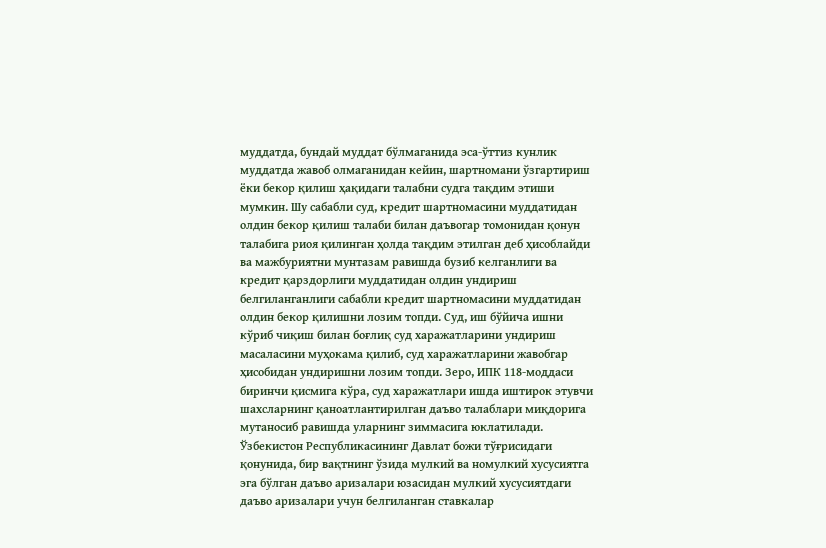муддатда, бундай муддат бўлмаганида эса-ўттиз кунлик муддатда жавоб олмаганидан кейин, шартномани ўзгартириш ёки бекор қилиш ҳақидаги талабни судга тақдим этиши мумкин. Шу сабабли суд, кредит шартномасини муддатидан олдин бекор қилиш талаби билан даъвогар томонидан қонун талабига риоя қилинган ҳолда тақдим этилган деб ҳисоблайди ва мажбуриятни мунтазам равишда бузиб келганлиги ва кредит қарздорлиги муддатидан олдин ундириш белгиланганлиги сабабли кредит шартномасини муддатидан олдин бекор қилишни лозим топди. Суд, иш бўйича ишни кўриб чиқиш билан боғлиқ суд харажатларини ундириш масаласини муҳокама қилиб, суд харажатларини жавобгар ҳисобидан ундиришни лозим топди. Зеро, ИПК 118-моддаси биринчи қисмига кўра, суд харажатлари ишда иштирок этувчи шахсларнинг қаноатлантирилган даъво талаблари миқдорига мутаносиб равишда уларнинг зиммасига юклатилади. Ўзбекистон Республикасининг Давлат божи тўғрисидаги қонунида, бир вақтнинг ўзида мулкий ва номулкий хусусиятга эга бўлган даъво аризалари юзасидан мулкий хусусиятдаги даъво аризалари учун белгиланган ставкалар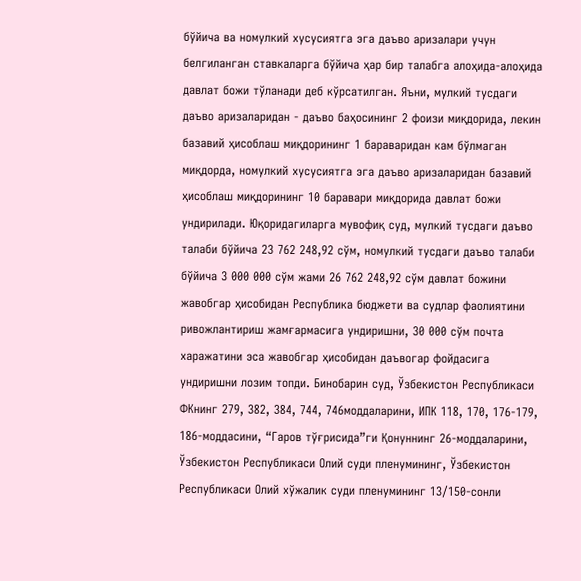бўйича ва номулкий хусусиятга эга даъво аризалари учун белгиланган ставкаларга бўйича ҳар бир талабга алоҳида-алоҳида давлат божи тўланади деб кўрсатилган. Яъни, мулкий тусдаги даъво аризаларидан - даъво баҳосининг 2 фоизи миқдорида, лекин базавий ҳисоблаш миқдорининг 1 бараваридан кам бўлмаган миқдорда, номулкий хусусиятга эга даъво аризаларидан базавий ҳисоблаш миқдорининг 10 баравари миқдорида давлат божи ундирилади. Юқоридагиларга мувофиқ суд, мулкий тусдаги даъво талаби бўйича 23 762 248,92 сўм, номулкий тусдаги даъво талаби бўйича 3 000 000 сўм жами 26 762 248,92 сўм давлат божини жавобгар ҳисобидан Республика бюджети ва судлар фаолиятини ривожлантириш жамғармасига ундиришни, 30 000 сўм почта харажатини эса жавобгар ҳисобидан даъвогар фойдасига ундиришни лозим топди. Бинобарин суд, Ўзбекистон Республикаси ФКнинг 279, 382, 384, 744, 746моддаларини, ИПК 118, 170, 176-179, 186-моддасини, “Гаров тўғрисида”ги Қонуннинг 26-моддаларини, Ўзбекистон Республикаси Олий суди пленумининг, Ўзбекистон Республикаси Олий хўжалик суди пленумининг 13/150-сонли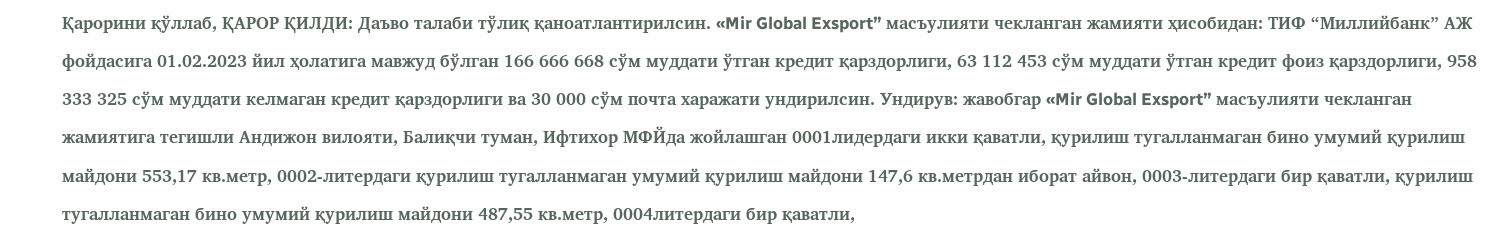Қарорини қўллаб, ҚАРОР ҚИЛДИ: Даъво талаби тўлиқ қаноатлантирилсин. «Mir Global Exsport” масъулияти чекланган жамияти ҳисобидан: ТИФ “Миллийбанк” АЖ фойдасига 01.02.2023 йил ҳолатига мавжуд бўлган 166 666 668 сўм муддати ўтган кредит қарздорлиги, 63 112 453 сўм муддати ўтган кредит фоиз қарздорлиги, 958 333 325 сўм муддати келмаган кредит қарздорлиги ва 30 000 сўм почта харажати ундирилсин. Ундирув: жавобгар «Mir Global Exsport” масъулияти чекланган жамиятига тегишли Андижон вилояти, Балиқчи туман, Ифтихор МФЙда жойлашган 0001лидердаги икки қаватли, қурилиш тугалланмаган бино умумий қурилиш майдони 553,17 кв.метр, 0002-литердаги қурилиш тугалланмаган умумий қурилиш майдони 147,6 кв.метрдан иборат айвон, 0003-литердаги бир қаватли, қурилиш тугалланмаган бино умумий қурилиш майдони 487,55 кв.метр, 0004литердаги бир қаватли,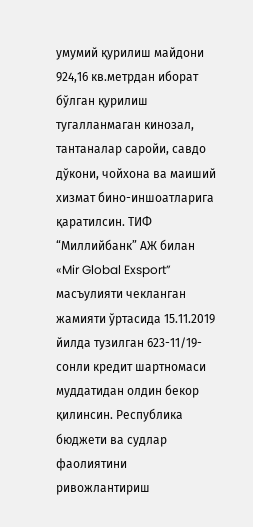умумий қурилиш майдони 924,16 кв.метрдан иборат бўлган қурилиш тугалланмаган кинозал, тантаналар саройи, савдо дўкони, чойхона ва маиший хизмат бино-иншоатларига қаратилсин. ТИФ “Миллийбанк” АЖ билан «Mir Global Exsport” масъулияти чекланган жамияти ўртасида 15.11.2019 йилда тузилган 623-11/19-сонли кредит шартномаси муддатидан олдин бекор қилинсин. Республика бюджети ва судлар фаолиятини ривожлантириш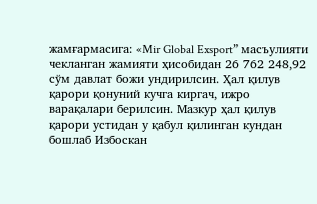жамғармасига: «Mir Global Exsport” масъулияти чекланган жамияти ҳисобидан 26 762 248,92 сўм давлат божи ундирилсин. Ҳал қилув қарори қонуний кучга киргач, ижро варақалари берилсин. Мазкур ҳал қилув қарори устидан у қабул қилинган кундан бошлаб Избоскан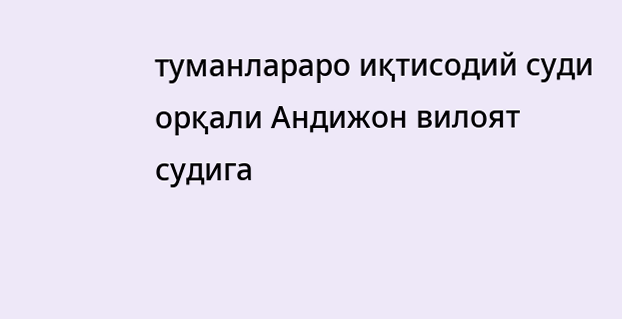туманлараро иқтисодий суди орқали Андижон вилоят судига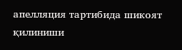апелляция тартибида шикоят қилиниши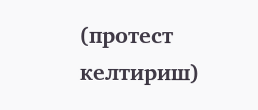(протест келтириш)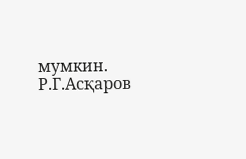мумкин. Р.Г.Асқаров